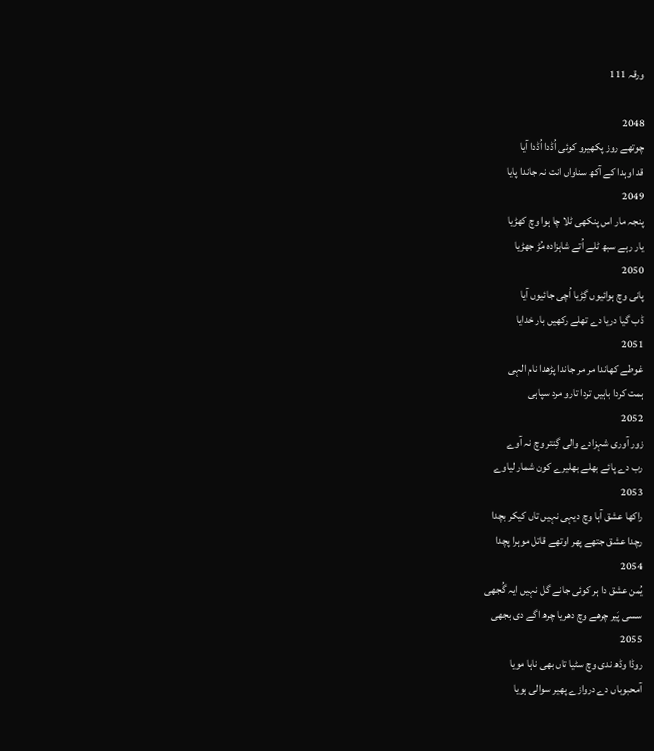ورقہ 111

2048
چوتھے روز پکھیرو کوئی اُڈدا اُڈدا آیا
قد اوہدا کے آکھ سناواں انت نہ جاندا پایا
2049
پنجہ مار اس پنکھی ٹلا چا ہوا وچ کھڑیا
یار رہے سبھ ٹلے اُتے شاہزادہ مُڑ جھڑیا
2050
پانی وچ ہوائیوں گِڑیا اُچی جائیوں آیا
ڈب گیا دریا دے تھلے رکھیں بار خدایا
2051
غوطے کھاندا مر مر جاندا پڑھدا نام الہی
ہمت کردا باہیں تردا تارو مرد سپاہی
2052
زور آوری شہزادے والی گِنتر وچ نہ آوے
رب دے پائے بھلے بھلیرے کون شمار لیاوے
2053
راکھا عشق آہا وچ دیہی نہیں تاں کیکر بچدا
رچدا عشق جتھے پھر اوتھے قاتل موہرا پچدا
2054
یُمن عشق دا ہر کوئی جانے گل نہیں ایہ گُجھی
سسی پَیر چرھے وچ دھریا چرھ اگے دی بجھی
2055
روڈا وڈھ ندی وچ سٹیا تاں بھی ناہا مویا
آمحبوباں دے دروازے پھیر سوالی ہویا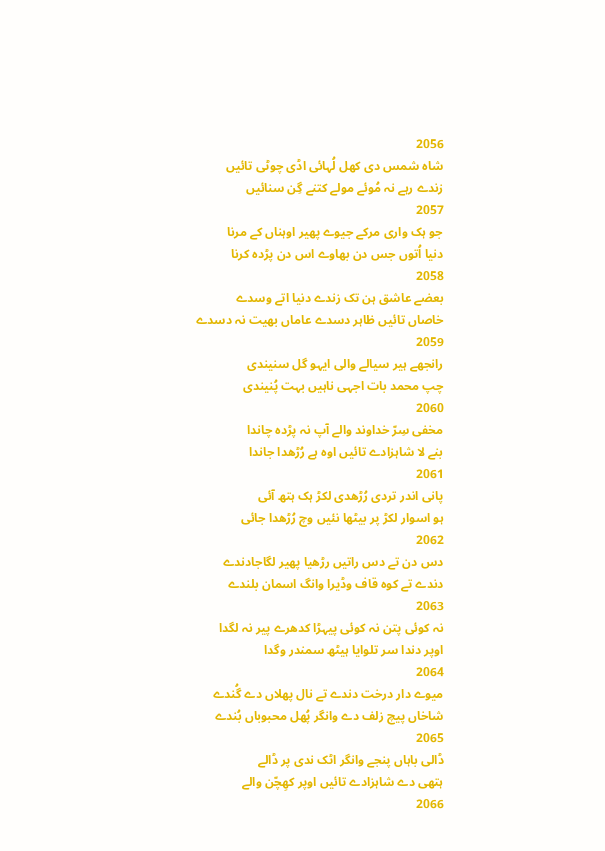2056
شاہ شمس دی کھل لُہائی اڈی چوٹی تائیں
زندے رہے نہ مُوئے مولے کتنے گِن سنائیں
2057
جو ہک واری مرکے جیوے پھیر اوہناں کے مرنا
دنیا اُتوں جس دن بھاوے اس دن پڑدہ کرنا
2058
بعضے عاشق ہن تک زندے دنیا اتے وسدے
خاصاں تائیں ظاہر دسدے عاماں بھیت نہ دسدے
2059
رانجھے ہیر سیالے والی ایہو گل سنیندی
چپ محمد بات اجہی ناہیں بہت پُنیندی
2060
مخفی سِرّ خداوند والے آپ نہ پڑدہ چاندا
بنے لا شاہزادے تائیں اوہ ہے رُڑھدا جاندا
2061
پانی اندر تردی رُڑھدی لکڑ ہک ہتھ آئی
ہو اسوار لکڑ پر بیٹھا نئیں وچ رُڑھدا جائی
2062
دس دن تے دس راتیں رڑھیا پھیر لگاجادندے
دندے تے کوہ قاف وڈیرا وانگ اسمان بلندے
2063
نہ کوئی پتن نہ کوئی پیہڑا کدھرے پیر نہ لگدا
اوپر دندا سر تلوایا ہیٹھ سمندر وگدا
2064
میوے دار درخت دندے تے نال پھلاں دے گُندے
شاخاں پیچ زلف دے وانگر پُھل محبوباں بُندے
2065
ڈالی باہاں پنجے وانگر اٹک ندی پر ڈالے
ہتھی دے شاہزادے تائیں اوپر کھِچّن والے
2066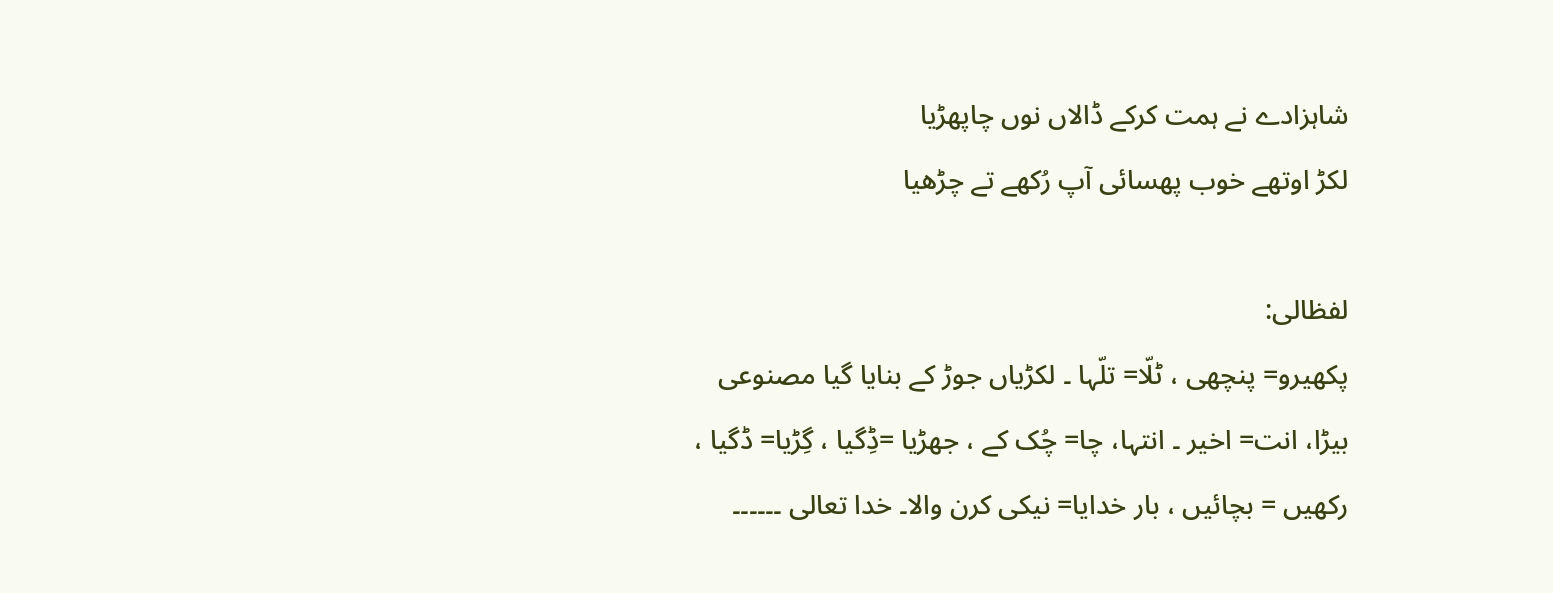شاہزادے نے ہمت کرکے ڈالاں نوں چاپھڑیا
لکڑ اوتھے خوب پھسائی آپ رُکھے تے چڑھیا

لفظالی:
پکھیرو= پنچھی ، ٹلّا= تلّہا ۔ لکڑیاں جوڑ کے بنایا گیا مصنوعی بیڑا، انت= اخیر ۔ انتہا، چا= چُک کے ، جھڑیا =ڈِگیا ، گِڑیا= ڈگیا ، رکھیں = بچائیں ، بار خدایا= نیکی کرن والا۔ خدا تعالی ۔۔۔۔۔۔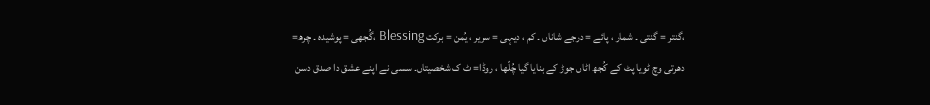،گنتر = گنتی ۔ شمار ، پائے = درجے شاناں ۔ کم ، دیہی = سریر ، یُمن = برکت Blessing ،گُجھی = پوشیدہ ۔ چرھ= دھرتی وچ ٹویا پٹ کے کُجھ اٹاں جوڑ کے بنایا گیا چُلّھا ، روڈا= ٹ ک شخصیتاں۔ سسی نے اپنے عشق دا صدق دسن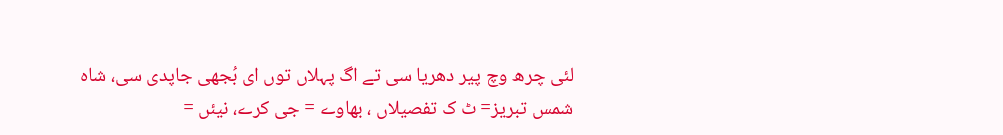لئی چرھ وچ پیر دھریا سی تے اگ پہلاں توں ای بُجھی جاپدی سی، شاہ شمس تبریز= ٹ ک تفصیلاں ، بھاوے = جی کرے، نیئں =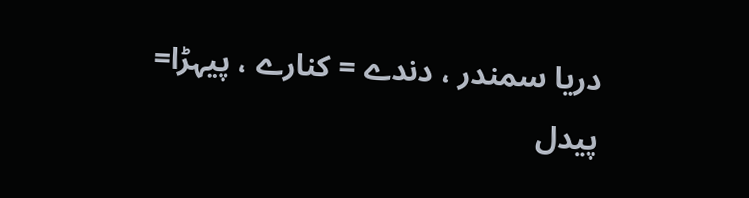دریا سمندر ، دندے = کنارے ، پیہڑا= پیدل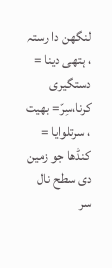لنگھن دا رستہ ، ہتھی دینا = دستگیری کرنا،سِرّ= بھیت ، سرتلوایا = کنڈھا جو زمین دی سطح نال سر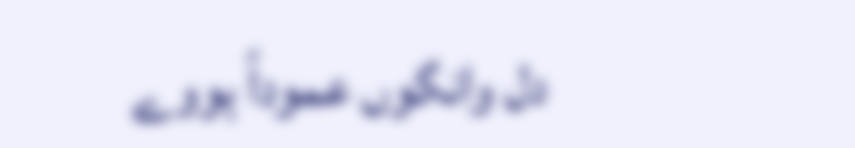دل وانگوں عموداً ہووے